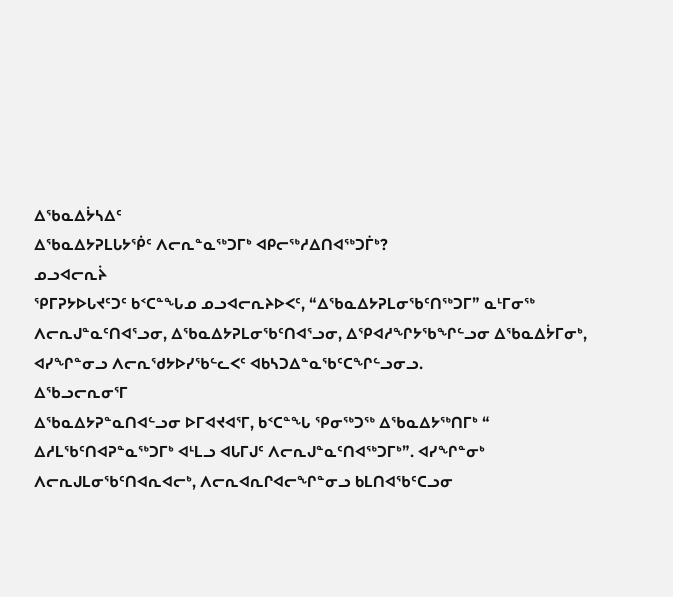ᐃᖃᓇᐃᔮᓴᐃᑦ
ᐃᖃᓇᐃᔭᕈᒪᒐᔭᖀᑦ ᐱᓕᕆᓐᓇᖅᑐᒥᒃ ᐊᑭᓕᖅᓱᐃᑎᐊᖅᑐᒦᒃ?
ᓄᓗᐊᓕᕆᔩ
ᕿᒥᕈᔭᐅᒐᔪᑦᑐᑦ ᑲᑉᑕᓐᖓᓄ ᓄᓗᐊᓕᕆᔨᐅᐸᑦ, “ᐃᖃᓇᐃᔭᕈᒪᓂᖃᑦᑎᖅᑐᒥ” ᓇᒻᒥᓂᖅ ᐱᓕᕆᒍᓐᓇᑦᑎᐊᕐᓗᓂ, ᐃᖃᓇᐃᔭᕈᒪᓂᖃᑦᑎᐊᕐᓗᓂ, ᐃᕿᐊᓱᖏᔭᖃᖏᓪᓗᓂ ᐃᖃᓇᐃᔮᒥᓂᒃ, ᐊᓯᖏᓐᓂᓗ ᐱᓕᕆᖁᔭᐅᓯᖃᓪᓚᐸᑦ ᐊᑲᓴᑐᐃᓐᓇᖃᑦᑕᖏᓪᓗᓂᓗ.
ᐃᖃᓗᓕᕆᓂᕐᒥ
ᐃᖃᓇᐃᔭᕈᓐᓇᑎᐊᓪᓗᓂ ᐅᒥᐊᔪᐊᕐᒥ, ᑲᑉᑕᓐᖓ ᕿᓂᖅᑐᖅ ᐃᖃᓇᐃᔭᖅᑎᒥᒃ “ ᐃᓱᒪᖃᑦᑎᐊᕈᓐᓇᖅᑐᒥᒃ ᐊᒻᒪᓗ ᐊᒐᒥᒍᑦ ᐱᓕᕆᒍᓐᓇᑦᑎᐊᖅᑐᒥᒃ”. ᐊᓯᖏᓐᓂᒃ ᐱᓕᕆᒍᒪᓂᖃᑦᑎᐊᕆᐊᓕᒃ, ᐱᓕᕆᐊᕆᒋᐊᓕᖏᓐᓂᓗ ᑲᒪᑎᐊᖃᑦᑕᓗᓂ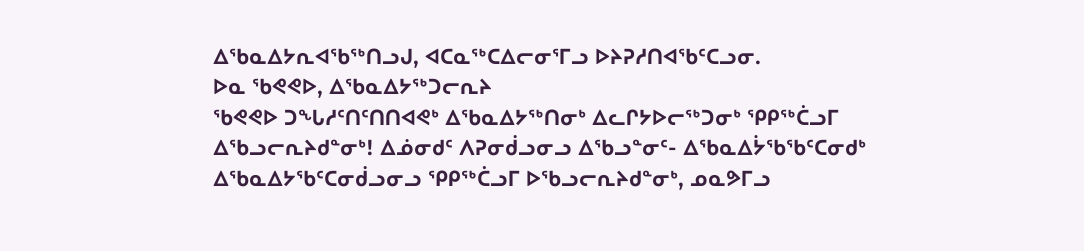ᐃᖃᓇᐃᔭᕆᐊᖃᖅᑎᓗᒍ, ᐊᑕᓇᖅᑕᐃᓕᓂᕐᒥᓗ ᐅᔨᕈᓱᑎᐊᖃᑦᑕᓗᓂ.
ᐅᓇ ᖃᕙᕙᐅ, ᐃᖃᓇᐃᔭᖅᑐᓕᕆᔨ
ᖃᕙᕙᐅ ᑐᖓᓱᑦᑎᑦᑎᑎᐊᕙᒃ ᐃᖃᓇᐃᔭᖅᑎᓂᒃ ᐃᓚᒋᔭᐅᓕᖅᑐᓂᒃ ᕿᑭᖅᑖᓗᒥ ᐃᖃᓗᓕᕆᔨᑯᓐᓂᒃ! ᐃᓅᓂᑯᑦ ᐱᕈᓂᑰᓗᓂᓗ ᐃᖃᓗᓐᓂᑦ- ᐃᖃᓇᐃᔮᖃᖃᑦᑕᓂᑯᒃ ᐃᖃᓇᐃᔭᖃᑦᑕᓂᑰᓗᓂᓗ ᕿᑭᖅᑖᓗᒥ ᐅᖃᓗᓕᕆᔨᑯᓐᓂᒃ, ᓄᓇᕗᒥᓗ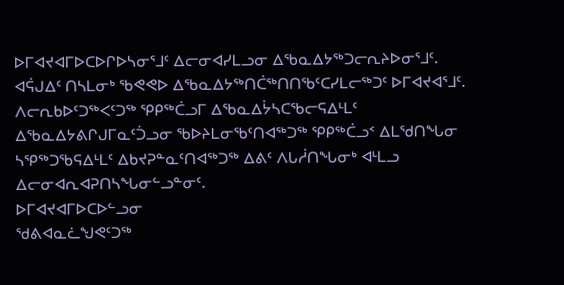ᐅᒥᐊᔪᐊᒥᐅᑕᐅᒋᐅᓴᓂᕐᒧᑦ ᐃᓕᓂᐊᓯᒪᓗᓂ ᐃᖃᓇᐃᔭᖅᑐᓕᕆᔨᐅᓂᕐᒧᑦ. ᐊᕌᒍᐃᑦ ᑎᓴᒪᓂᒃ ᖃᕙᕙᐅ ᐃᖃᓇᐃᔭᖅᑎᑖᖅᑎᑎᖃᑦᑕᓯᒪᓕᖅᑐᑦ ᐅᒥᐊᔪᐊᕐᒧᑦ. ᐱᓕᕆᑲᐅᑦᑐᖅᐸᑦᑐᖅ ᕿᑭᖅᑖᓗᒥ ᐃᖃᓇᐃᔮᓴᑕᖃᓕᕋᐃᒻᒪᑦ ᐃᖃᓇᐃᔭᕕᒋᒍᒥᓇᑦᑑᓗᓂ ᖃᐅᔨᒪᓂᖃᑦᑎᐊᖅᑐᖅ ᕿᑭᖅᑖᓗᑉ ᐃᒪᖁᑎᖓᓂ ᓴᕿᖅᑐᖃᕋᐃᒻᒪᑦ ᐃᑲᔪᕈᓐᓇᑦᑎᐊᖅᑐᖅ ᐃᕕᑦ ᐱᒐᓲᑎᖓᓂᒃ ᐊᒻᒪᓗ ᐃᓕᓂᐊᕆᐊᕈᑎᓴᖓᓂᓪᓗᓐᓂᑦ.
ᐅᒥᐊᔪᐊᒥᐅᑕᐅᓪᓗᓂ
ᖁᕕᐊᓇᓛᖑᕙᑦᑐᖅ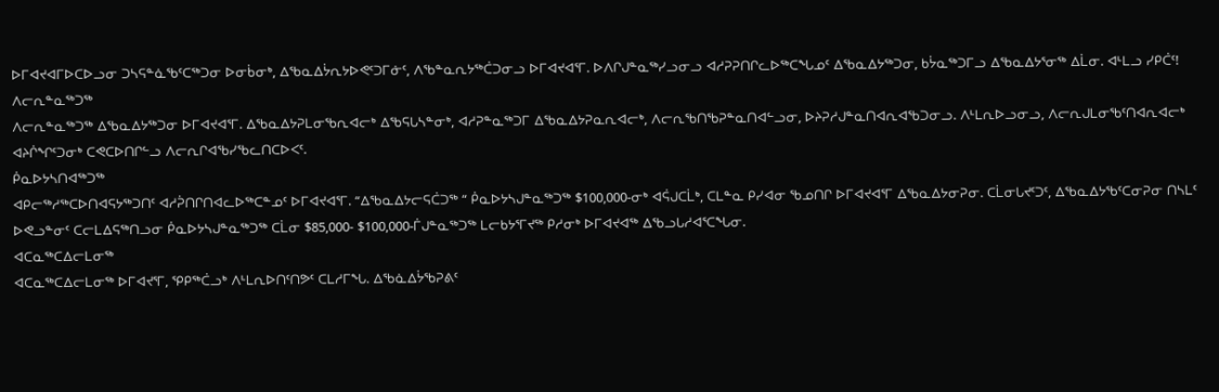ᐅᒥᐊᔪᐊᒥᐅᑕᐅᓗᓂ ᑐᓴᕋᓐᓈᖃᑦᑕᖅᑐᓂ ᐅᓂᑳᓂᒃ, ᐃᖃᓇᐃᔮᕆᔭᐅᕙᑦᑐᒥᓃᑦ, ᐱᖃᓐᓇᕆᔭᖅᑖᑐᓂᓗ ᐅᒥᐊᔪᐊᕐᒥ. ᐅᐱᒋᒍᓐᓇᖅᓯᓗᓂᓗ ᐊᓱᕈᕈᑎᒋᓚᐅᖅᑕᖓᓄᑦ ᐃᖃᓇᐃᔭᖅᑐᓂ, ᑲᔮᓇᖅᑐᒥᓗ ᐃᖃᓇᐃᔭᕐᓂᖅ ᐃᒫᓂ. ᐊᒻᒪᓗ ᓯᑭᑖᑦ!
ᐱᓕᕆᓐᓇᖅᑐᖅ
ᐱᓕᕆᓐᓇᖅᑐᖅ ᐃᖃᓇᐃᔭᖅᑐᓂ ᐅᒥᐊᔪᐊᕐᒥ. ᐃᖃᓇᐃᔭᕈᒪᓂᖃᕆᐊᓕᒃ ᐃᖃᕋᒐᓴᓐᓂᒃ, ᐊᓱᕈᓐᓇᖅᑐᒥ ᐃᖃᓇᐃᔭᕈᓇᕆᐊᓕᒃ, ᐱᓕᕆᖃᑎᖃᕈᓐᓇᑎᐊᓪᓗᓂ, ᐅᔨᕈᓱᒍᓐᓇᑎᐊᕆᐊᖃᑐᓂᓗ. ᐱᒻᒪᕆᐅᓗᓂᓗ, ᐱᓕᕆᒍᒪᓂᖃᑦᑎᐊᕆᐊᓕᒃ ᐊᔨᒌᖏᑦᑐᓂᒃ ᑕᕙᑕᐅᑎᒋᓪᓗ ᐱᓕᕆᒋᐊᖃᓯᖃᓚᑎᑕᐅᐸᑦ.
ᑮᓇᐅᔭᓴᑎᐊᖅᑐᖅ
ᐊᑭᓕᖅᓱᖅᑕᐅᑎᐊᕋᔭᖅᑐᑎᑦ ᐊᓱᕉᑎᒋᑎᐊᓚᐅᖅᑕᓐᓄᑦ ᐅᒥᐊᔪᐊᕐᒥ. “ᐃᖃᓇᐃᔭᓕᕋᑖᑐᖅ “ ᑮᓇᐅᔭᓴᒍᓐᓇᖅᑐᖅ $100,000-ᓂᒃ ᐊᕌᒍᑕᒫᒃ, ᑕᒪᓐᓇ ᑭᓯᐊᓂ ᖃᓄᑎᒋ ᐅᒥᐊᔪᐊᕐᒥ ᐃᖃᓇᐃᔭᓂᕈᓂ. ᑕᒫᓂᒐᔪᑦᑐᑦ, ᐃᖃᓇᐃᔭᖃᑦᑕᓂᕈᓂ ᑎᓴᒪᑦ ᐅᕙᓗᓐᓂᑦ ᑕᓕᒪᐃᕋᖅᑎᓗᓂ ᑮᓇᐅᔭᓴᒍᓐᓇᖅᑐᖅ ᑕᒫᓂ $85,000- $100,000-ᒦᒍᓐᓇᖅᑐᖅ ᒪᓕᑲᔭᕐᒥᔪᖅ ᑭᓱᓂᒃ ᐅᒥᐊᔪᐊᖅ ᐃᖃᓗᒐᓱᐊᕐᑕᖓᓂ.
ᐊᑕᓇᖅᑕᐃᓕᒪᓂᖅ
ᐊᑕᓇᖅᑕᐃᓕᒪᓂᖅ ᐅᒥᐊᔪᕐᒥ, ᕿᑭᖅᑖᓗᒃ ᐱᒻᒪᕆᐅᑎᑦᑎᕗᑦ ᑕᒪᓱᒥᖓ. ᐃᖃᓈᐃᔮᖃᕈᕕᑦ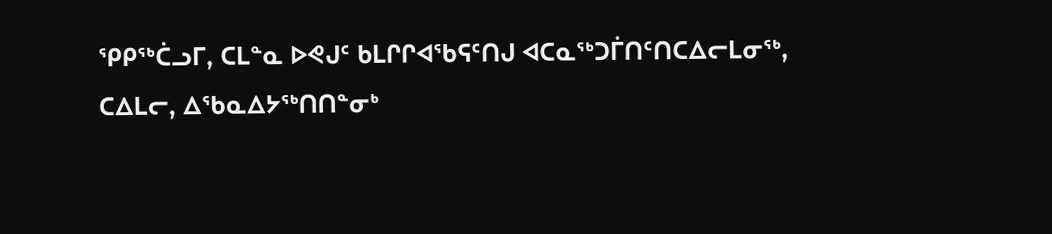ᕿᑭᖅᑖᓗᒥ, ᑕᒪᓐᓇ ᐅᕙᒍᑦ ᑲᒪᒋᒋᐊᖃᕋᑦᑎᒍ ᐊᑕᓇᖅᑐᒦᑎᑦᑎᑕᐃᓕᒪᓂᖅ, ᑕᐃᒪᓕ, ᐃᖃᓇᐃᔭᖅᑎᑎᓐᓂᒃ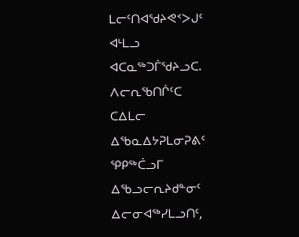ᒪᓕᑦᑎᐊᖁᔨᕙᑉᐳᒍᑦ ᐊᒻᒪᓗ ᐊᑕᓇᖅᑐᒦᖁᔨᓗᑕ.
ᐱᓕᕆᖃᑎᒌᑦᑕ
ᑕᐃᒪᓕ ᐃᖃᓇᐃᔭᕈᒪᓂᕈᕕᑦ ᕿᑭᖅᑖᓗᒥ ᐃᖃᓗᓕᕆᔨᑯᓐᓂᑦ ᐃᓕᓂᐊᖅᓯᒪᓗᑎᑦ,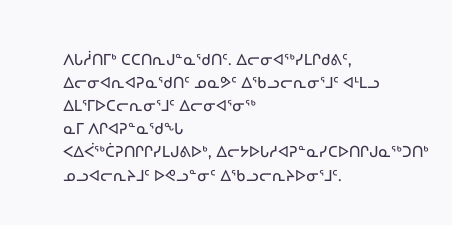ᐱᒐᓲᑎᒥᒃ ᑕᑕᑎᕆᒍᓐᓇᖁᑎᑦ. ᐃᓕᓂᐊᖅᓯᒪᒋᑯᕕᑦ, ᐃᓕᓂᐊᕆᐊᕈᓇᖁᑎᑦ ᓄᓇᕗᑦ ᐃᖃᓗᓕᕆᓂᕐᒧᑦ ᐊᒻᒪᓗ ᐃᒪᕐᒥᐅᑕᓕᕆᓂᕐᒧᑦ ᐃᓕᓂᐊᕐᓂᖅ
ᓇᒥ ᐱᒋᐊᕈᓐᓇᖁᖓ
ᐸᐃᐹᖅᑖᕈᑎᒋᒋᓯᒪᒍᕕᐅᒃ, ᐃᓕᔭᐅᒐᓱᐊᕈᓐᓇᓯᑕᐅᑎᒋᒍᓇᖅᑐᑎᒃ ᓄᓗᐊᓕᕆᔨᒧᑦ ᐅᕙᓗᓐᓂᑦ ᐃᖃᓗᓕᕆᔨᐅᓂᕐᒧᑦ.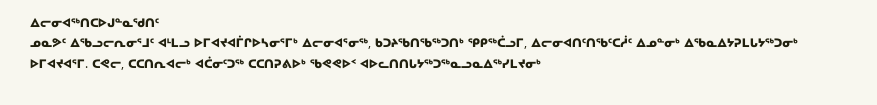ᐃᓕᓂᐊᖅᑎᑕᐅᒍᓐᓇᖁᑎᑦ
ᓄᓇᕗᑦ ᐃᖃᓗᓕᕆᓂᕐᒧᑦ ᐊᒻᒪᓗ ᐅᒥᐊᔪᐊᒦᒋᐅᓴᓂᕐᒥᒃ ᐃᓕᓂᐊᕐᓂᖅ, ᑲᑐᔨᖃᑎᖃᖅᑐᑎᒃ ᕿᑭᖅᑖᓗᒥ, ᐃᓕᓂᐊᑎᑦᑎᖃᑦᑕᓲᑦ ᐃᓄᓐᓂᒃ ᐃᖃᓇᐃᔭᕈᒪᒐᔭᖅᑐᓂᒃ ᐅᒥᐊᔪᐊᕐᒥ. ᑕᕙᓕ, ᑕᑕᑎᕆᐊᓕᒃ ᐊᑖᓂᑦᑐᖅ ᑕᑕᑎᕈᕕᐅᒃ ᖃᕙᕙᐅᑉ ᐊᐅᓚᑎᑎᒐᔭᖅᑐᖅᓇᓗᓇᐃᖅᓯᒪᔪᓂᒃ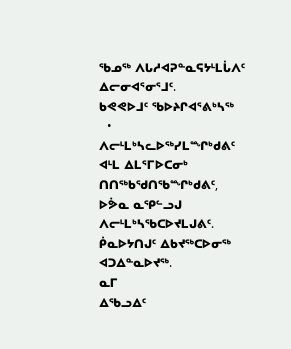ᖃᓄᖅ ᐱᒐᓱᐊᕈᓐᓇᕋᔭᒻᒪᒑᐱᑦ ᐃᓕᓂᐊᕐᓂᕐᒧᑦ.
ᑲᕙᕙᐅᒧᑦ ᖃᐅᔨᒋᐊᕐᕕᒃᓴᖅ
  • ᐱᓕᒻᒪᒃᓴᓚᐅᖅᓯᒪᙱᒃᑯᕕᑦ ᐊᒻᒪ ᐃᒪᕐᒥᐅᑕᓂᒃ ᑎᑎᖅᑲᖁᑎᖃᙱᒃᑯᕕᑦ, ᐅᕘᓇ ᓇᕿᓪᓗᒍ ᐱᓕᒻᒪᒃᓴᖃᑕᐅᔪᒪᒍᕕᑦ. ᑮᓇᐅᔭᑎᒍᑦ ᐃᑲᔪᖅᑕᐅᓂᖅ ᐊᑐᐃᓐᓇᐅᔪᖅ.
ᓇᒥ
ᐃᖃᓗᐃᑦ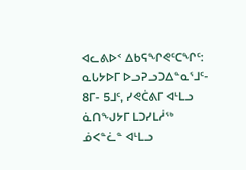ᐊᓚᕕᐅᑉ ᐃᑲᕋᖏᕙᑦᑕᖏᑦ: ᓇᒐᔭᐅᒥ ᐅᓗᕈᓗᑐᐃᓐᓇᕐᒧᑦ- 8ᒥ- 5ᒧᑦ, ᓯᕙᑖᕕᒥ ᐊᒻᒪᓗ ᓈᑎᖑᔭᒥ ᒪᑐᓯᒪᓲᖅ
ᓅᐸᓐᓛᓐ ᐊᒻᒪᓗ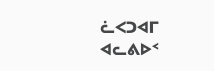ᓛᐸᑐᐊᒥ
ᐊᓚᕕᐅᑉ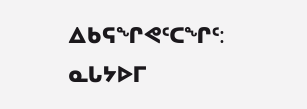ᐃᑲᕋᖏᕙᑦᑕᖏᑦ: ᓇᒐᔭᐅᒥ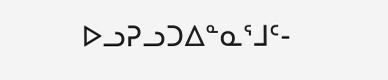ᐅᓗᕈᓗᑐᐃᓐᓇᕐᒧᑦ-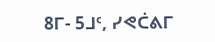8ᒥ- 5ᒧᑦ, ᓯᕙᑖᕕᒥ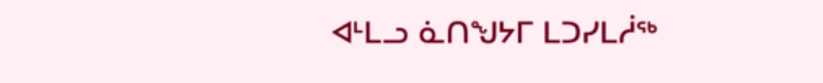ᐊᒻᒪᓗ ᓈᑎᖑᔭᒥ ᒪᑐᓯᒪᓲᖅ